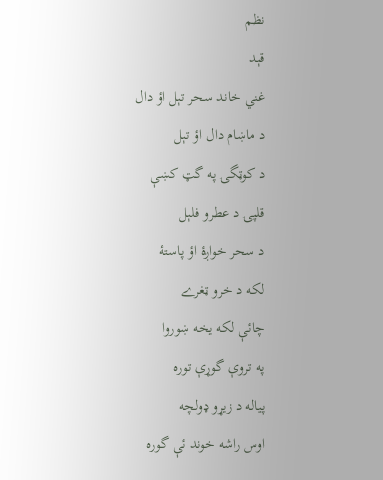نظم
قېد
غني خاند سحر تېل اؤ دال
د ماښام دال اؤ تېل
د کوټگۍ په گټ کښې
قلپۍ د عطرو فلېل
د سحر خواږۀ اؤ پاستۀ
لکه د خرو ټغرے
چائې لکه يخه ښوروا
په تروې گوړې توره
پياله د زيړو ډولچه
اوس راشه خوند ئې گوره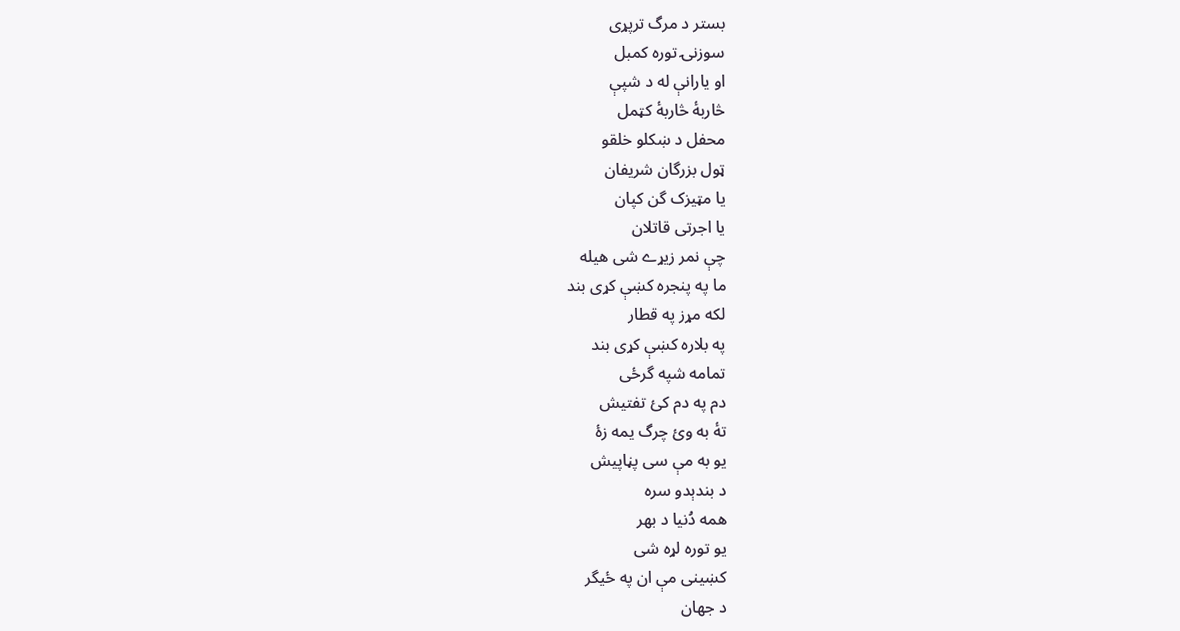بستر د مرگ ترپړی
سوزنۍ توره کمبل
او يارانې له د شپې
څاربۀ څاربۀ کټمل
محفل د ښکلو خلقو
ټول بزرگان شريفان
يا مټيزک گن کپان
يا اجرتی قاتلان
چې نمر زيړے شی هيله
ما په پنجره کښې کړی بند
لکه مړز په قطار
په بلاره کښې کړی بند
تمامه شپه گرځی
دم په دم کئ تفتيش
تۀ به وئ چرگ يمه زۀ
يو به مې سی پڼاپيش
د بندېدو سره
همه دُنيا د بهر
يو توره لړه شی
کښينی مې ان په ځيگر
د جهان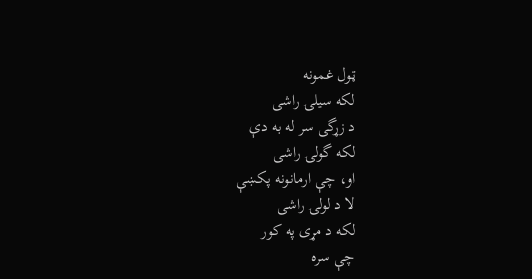ټول غمونه
لکه سيلۍ راشی
د زړگی سر له به دې
لکه گولۍ راشی
او، چې ارمانونه پکښې
لا د لولۍ راشی
لکه د مړی په کور
چې سره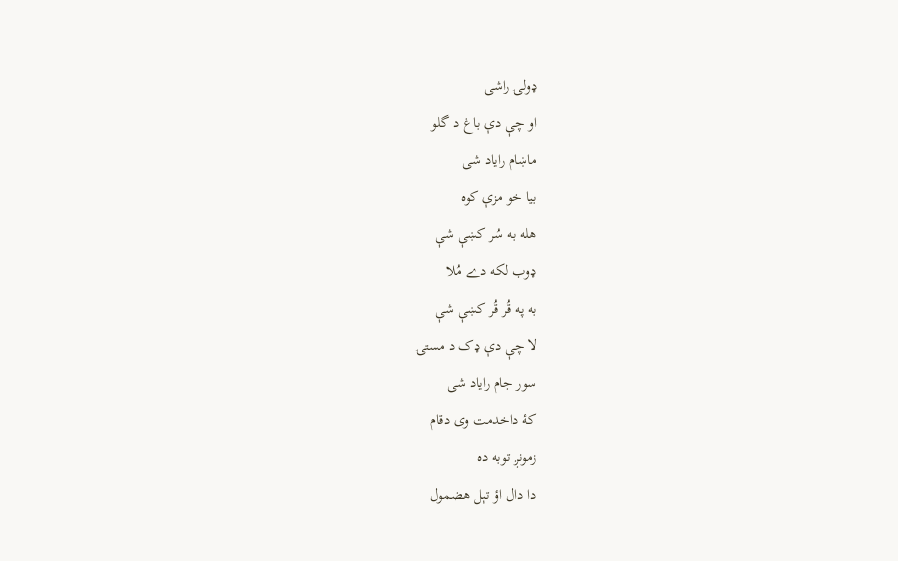ډولۍ راشی
او چې دې باغ د گلو
ماښام راياد شی
بيا خو مزې کوه
هله به سُر کښې شې
ډوب لکه دے مُلا
به په قُر قُر کښې شې
لا چې دې ډک د مستۍ
سور جام راياد شی
کۀ داخدمت وی دقام
زمونږ توبه ده
دا دال اؤ تېل هضمول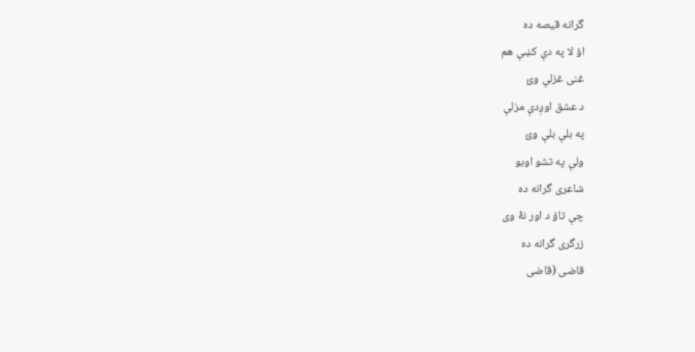گرانه قيصه ده
اؤ لا په دې کښې هم
غنی غزلې وئ
د عشق اوږدې مزلې
په بلې بلې وئ
ولې په تشو اوبو
شاعری گرانه ده
چې تاؤ د اور نۀ وی
زرگری گرانه ده
قاضی (قاضی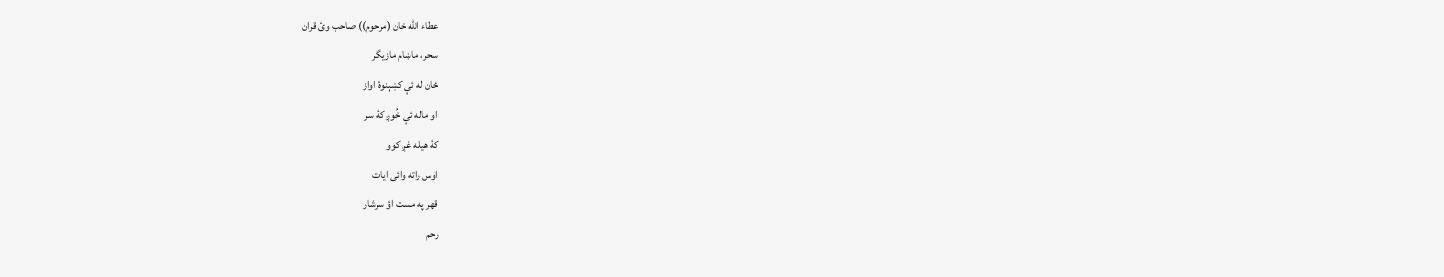عطاء الله خان (مرحوم)) صاحب وئ قران
سحر، ماښام مازيگر
ځان له ئې کښېنوۀ اواز
او ماله ئې خُوږ کۀ سر
کۀ هيله غږ کوو
اوس راته وائی ايات
قهر په مست اؤ سرشار
رحم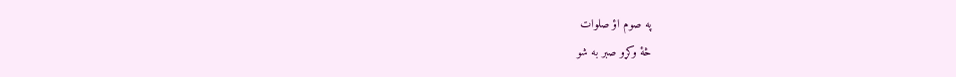په صوم اؤ صلوات
څۀ وکړو صبر به شو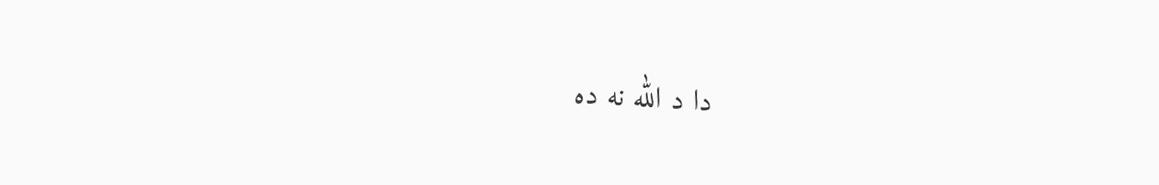دا د الله نه ده